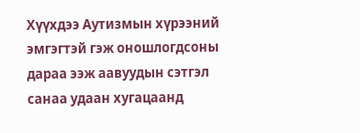Хүүхдээ Аутизмын хүрээний эмгэгтэй гэж оношлогдсоны дараа ээж аавуудын сэтгэл санаа удаан хугацаанд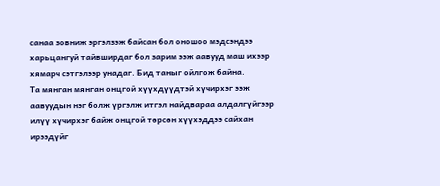санаа зовниж эргэлзэж байсан бол оношоо мэдсэндээ харьцангуй тайвширдаг бол зарим ээж аавууд маш ихээр хямарч сэтгэлээр унадаг. Бид таныг ойлгож байна.
Та мянган мянган онцгой хүүхдүүдтэй хүчирхэг ээж аавуудын нэг болж үргэлж итгэл найдвараа алдалгүйгээр илүү хүчирхэг байж онцгой төрсөн хүүхэддээ сайхан ирээдүйг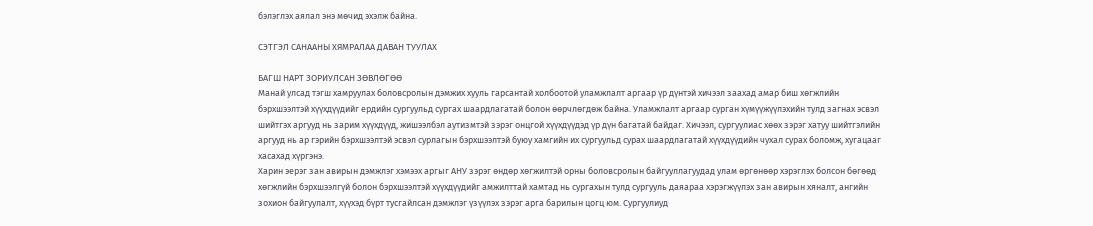бэлэглэх аялал энэ мөчид эхэлж байна.

СЭТГЭЛ САНААНЫ ХЯМРАЛАА ДАВАН ТУУЛАХ

БАГШ НАРТ ЗОРИУЛСАН ЗӨВЛӨГӨӨ
Манай улсад тэгш хамруулах боловсролын дэмжих хууль гарсантай холбоотой уламжлалт аргаар үр дүнтэй хичээл заахад амар биш хөгжлийн бэрхшээлтэй хүүхдүүдийг ердийн сургуульд сургах шаардлагатай болон өөрчлөгдөж байна. Уламжлалт аргаар сурган хүмүүжүүлэхийн тулд загнах эсвэл шийтгэх аргууд нь зарим хүүхдүүд, жишээлбэл аутизмтэй зэрэг онцгой хүүхдүүдэд үр дүн багатай байдаг. Хичээл, сургуулиас хөөх зэрэг хатуу шийтгэлийн аргууд нь ар гэрийн бэрхшээлтэй эсвэл сурлагын бэрхшээлтэй буюу хамгийн их сургуульд сурах шаардлагатай хүүхдүүдийн чухал сурах боломж, хугацааг хасахад хүргэнэ.
Харин эерэг зан авирын дэмжлэг хэмээх аргыг АНУ зэрэг өндөр хөгжилтэй орны боловсролын байгууллагуудад улам өргөнөөр хэрэглэх болсон бөгөөд хөгжлийн бэрхшээлгүй болон бэрхшээлтэй хүүхдүүдийг амжилттай хамтад нь сургахын тулд сургууль даяараа хэрэгжүүлэх зан авирын хяналт, ангийн зохион байгуулалт, хүүхэд бүрт тусгайлсан дэмжлэг үзүүлэх зэрэг арга барилын цогц юм. Сургуулиуд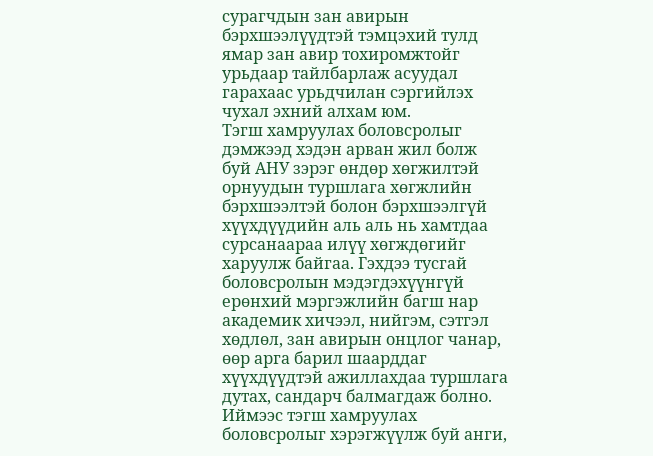сурагчдын зан авирын бэрхшээлүүдтэй тэмцэхий тулд ямар зан авир тохиромжтойг урьдаар тайлбарлаж асуудал гарахаас урьдчилан сэргийлэх чухал эхний алхам юм.
Тэгш хамруулах боловсролыг дэмжээд хэдэн арван жил болж буй АНУ зэрэг өндөр хөгжилтэй орнуудын туршлага хөгжлийн бэрхшээлтэй болон бэрхшээлгүй хүүхдүүдийн аль аль нь хамтдаа сурсанаараа илүү хөгждөгийг харуулж байгаа. Гэхдээ тусгай боловсролын мэдэгдэхүүнгүй ерөнхий мэргэжлийн багш нар академик хичээл, нийгэм, сэтгэл хөдлөл, зан авирын онцлог чанар, өөр арга барил шаарддаг хүүхдүүдтэй ажиллахдаа туршлага дутах, сандарч балмагдаж болно. Иймээс тэгш хамруулах боловсролыг хэрэгжүүлж буй анги,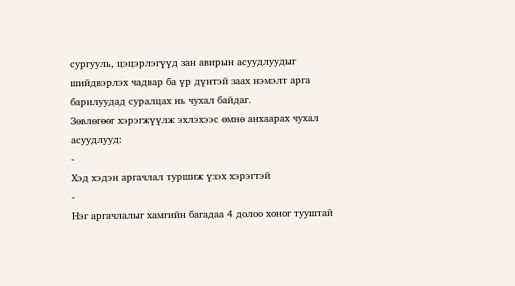сургууль, цэцэрлэгүүд зан авирын асуудлуудыг шийдвэрлэх чадвар ба үр дүнтэй заах нэмэлт арга барилуудад суралцах нь чухал байдаг.
Зөвлөгөөг хэрэгжүүлж эхлэхээс өмнө анхаарах чухал асуудлууд:
-
Хэд хэдэн аргачлал туршиж үзэх хэрэгтэй
-
Нэг аргачлалыг хамгийн багадаа 4 долоо хоног тууштай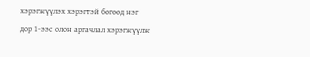хэрэгжүүлэх хэрэгтэй бөгөөд нэг дор 1-ээс олон аргачлал хэрэгжүүлж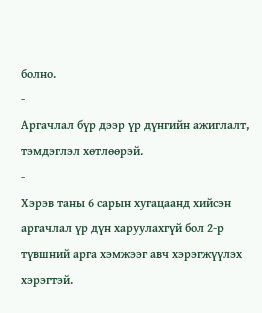болно.
-
Аргачлал бүр дээр үр дүнгийн ажиглалт, тэмдэглэл хөтлөөрэй.
-
Хэрэв таны 6 сарын хугацаанд хийсэн аргачлал үр дүн харуулахгүй бол 2-р түвшний арга хэмжээг авч хэрэгжүүлэх хэрэгтэй.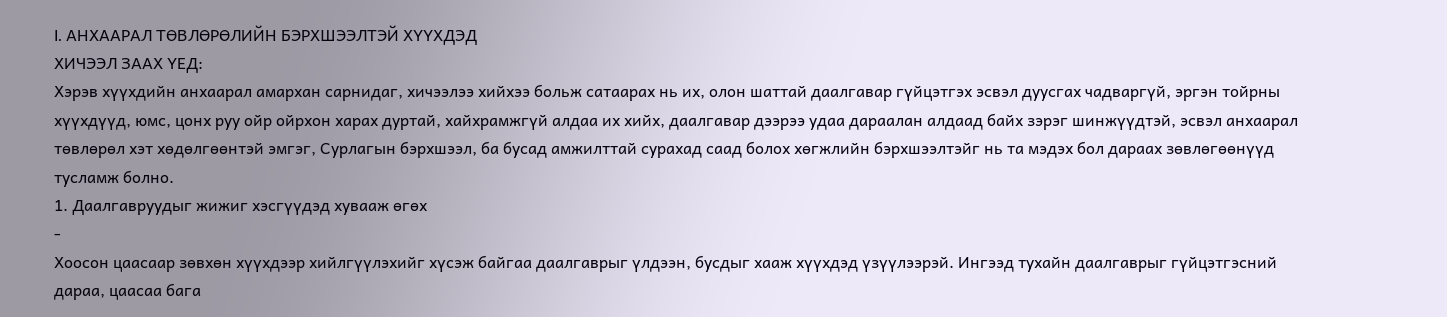I. АНХААРАЛ ТӨВЛӨРӨЛИЙН БЭРХШЭЭЛТЭЙ ХҮҮХДЭД
ХИЧЭЭЛ ЗААХ ҮЕД:
Хэрэв хүүхдийн анхаарал амархан сарнидаг, хичээлээ хийхээ больж сатаарах нь их, олон шаттай даалгавар гүйцэтгэх эсвэл дуусгах чадваргүй, эргэн тойрны хүүхдүүд, юмс, цонх руу ойр ойрхон харах дуртай, хайхрамжгүй алдаа их хийх, даалгавар дээрээ удаа дараалан алдаад байх зэрэг шинжүүдтэй, эсвэл анхаарал төвлөрөл хэт хөдөлгөөнтэй эмгэг, Сурлагын бэрхшээл, ба бусад амжилттай сурахад саад болох хөгжлийн бэрхшээлтэйг нь та мэдэх бол дараах зөвлөгөөнүүд тусламж болно.
1. Даалгавруудыг жижиг хэсгүүдэд хувааж өгөх
-
Хоосон цаасаар зөвхөн хүүхдээр хийлгүүлэхийг хүсэж байгаа даалгаврыг үлдээн, бусдыг хааж хүүхдэд үзүүлээрэй. Ингээд тухайн даалгаврыг гүйцэтгэсний дараа, цаасаа бага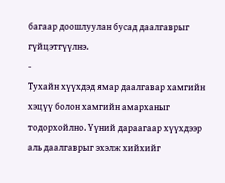багаар доошлуулан бусад даалгаврыг гүйцэтгүүлнэ.
-
Тухайн хүүхдэд ямар даалгавар хамгийн хэцүү болон хамгийн амарханыг тодорхойлно. Үүний дараагаар хүүхдээр аль даалгаврыг эхэлж хийхийг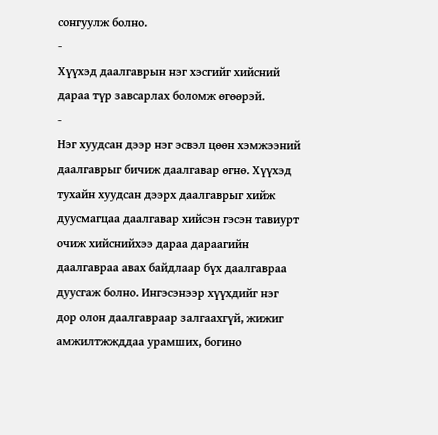сонгуулж болно.
-
Хүүхэд даалгаврын нэг хэсгийг хийсний дараа түр завсарлах боломж өгөөрэй.
-
Нэг хуудсан дээр нэг эсвэл цөөн хэмжээний даалгаврыг бичиж даалгавар өгнө. Хүүхэд тухайн хуудсан дээрх даалгаврыг хийж дуусмагцаа даалгавар хийсэн гэсэн тавиурт очиж хийснийхээ дараа дараагийн даалгавраа авах байдлаар бүх даалгавраа дуусгаж болно. Ингэсэнээр хүүхдийг нэг дор олон даалгавраар залгаахгүй, жижиг амжилтжжддаа урамших, богино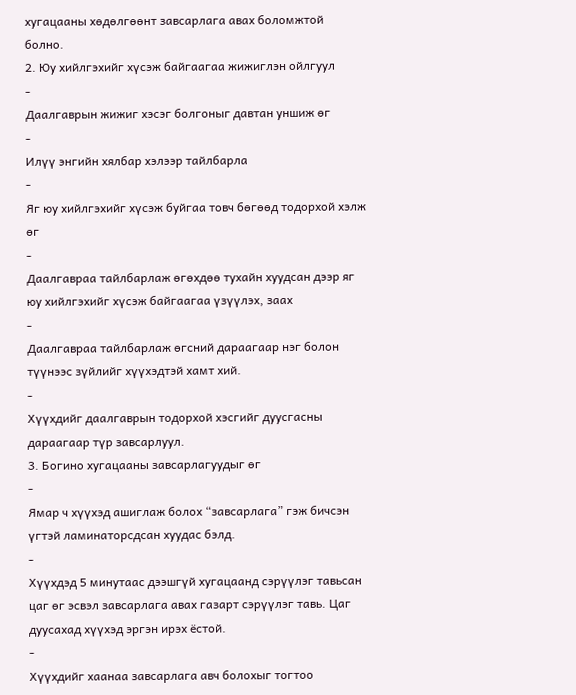хугацааны хөдөлгөөнт завсарлага авах боломжтой болно.
2. Юу хийлгэхийг хүсэж байгаагаа жижиглэн ойлгуул
-
Даалгаврын жижиг хэсэг болгоныг давтан уншиж өг
-
Илүү энгийн хялбар хэлээр тайлбарла
-
Яг юу хийлгэхийг хүсэж буйгаа товч бөгөөд тодорхой хэлж өг
-
Даалгавраа тайлбарлаж өгөхдөө тухайн хуудсан дээр яг юу хийлгэхийг хүсэж байгаагаа үзүүлэх, заах
-
Даалгавраа тайлбарлаж өгсний дараагаар нэг болон түүнээс зүйлийг хүүхэдтэй хамт хий.
-
Хүүхдийг даалгаврын тодорхой хэсгийг дуусгасны дараагаар түр завсарлуул.
3. Богино хугацааны завсарлагуудыг өг
-
Ямар ч хүүхэд ашиглаж болох “завсарлага” гэж бичсэн үгтэй ламинаторсдсан хуудас бэлд.
-
Хүүхдэд 5 минутаас дээшгүй хугацаанд сэрүүлэг тавьсан цаг өг эсвэл завсарлага авах газарт сэрүүлэг тавь. Цаг дуусахад хүүхэд эргэн ирэх ёстой.
-
Хүүхдийг хаанаа завсарлага авч болохыг тогтоо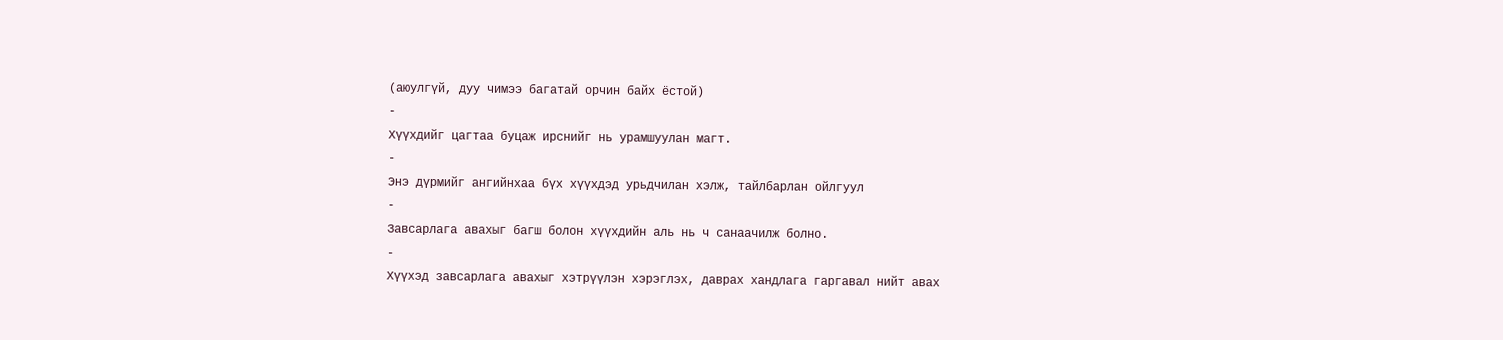(аюулгүй, дуу чимээ багатай орчин байх ёстой)
-
Хүүхдийг цагтаа буцаж ирснийг нь урамшуулан магт.
-
Энэ дүрмийг ангийнхаа бүх хүүхдэд урьдчилан хэлж, тайлбарлан ойлгуул
-
Завсарлага авахыг багш болон хүүхдийн аль нь ч санаачилж болно.
-
Хүүхэд завсарлага авахыг хэтрүүлэн хэрэглэх, даврах хандлага гаргавал нийт авах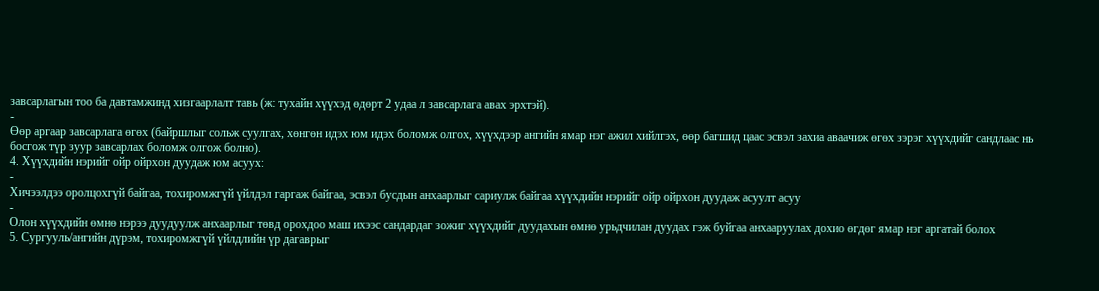завсарлагын тоо ба давтамжинд хизгаарлалт тавь (ж: тухайн хүүхэд өдөрт 2 удаа л завсарлага авах эрхтэй).
-
Өөр аргаар завсарлага өгөх (байршлыг сольж суулгах, хөнгөн идэх юм идэх боломж олгох, хүүхдээр ангийн ямар нэг ажил хийлгэх, өөр багшид цаас эсвэл захиа аваачиж өгөх зэрэг хүүхдийг сандлаас нь босгож түр зуур завсарлах боломж олгож болно).
4. Хүүхдийн нэрийг ойр ойрхон дуудаж юм асуух:
-
Хичээлдээ оролцохгүй байгаа, тохиромжгүй үйлдэл гаргаж байгаа, эсвэл бусдын анхаарлыг сариулж байгаа хүүхдийн нэрийг ойр ойрхон дуудаж асуулт асуу
-
Олон хүүхдийн өмнө нэрээ дуудуулж анхаарлыг төвд орохдоо маш ихээс сандардаг зожиг хүүхдийг дуудахын өмнө урьдчилан дуудах гэж буйгаа анхааруулах дохио өгдөг ямар нэг аргатай болох
5. Сургууль/ангийн дүрэм, тохиромжгүй үйлдлийн үр дагаврыг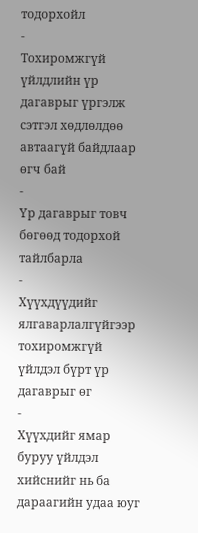тодорхойл
-
Тохиромжгүй үйлдлийн үр дагаврыг үргэлж сэтгэл хөдлөлдөө автаагүй байдлаар өгч бай
-
Үр дагаврыг товч бөгөөд тодорхой тайлбарла
-
Хүүхдүүдийг ялгаварлалгүйгээр тохиромжгүй үйлдэл бүрт үр дагаврыг өг
-
Хүүхдийг ямар буруу үйлдэл хийснийг нь ба дараагийн удаа юуг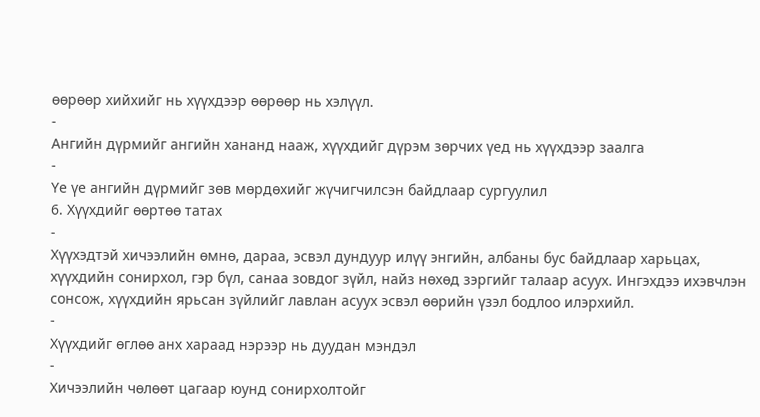өөрөөр хийхийг нь хүүхдээр өөрөөр нь хэлүүл.
-
Ангийн дүрмийг ангийн хананд нааж, хүүхдийг дүрэм зөрчих үед нь хүүхдээр заалга
-
Үе үе ангийн дүрмийг зөв мөрдөхийг жүчигчилсэн байдлаар сургуулил
6. Хүүхдийг өөртөө татах
-
Хүүхэдтэй хичээлийн өмнө, дараа, эсвэл дундуур илүү энгийн, албаны бус байдлаар харьцах, хүүхдийн сонирхол, гэр бүл, санаа зовдог зүйл, найз нөхөд зэргийг талаар асуух. Ингэхдээ ихэвчлэн сонсож, хүүхдийн ярьсан зүйлийг лавлан асуух эсвэл өөрийн үзэл бодлоо илэрхийл.
-
Хүүхдийг өглөө анх хараад нэрээр нь дуудан мэндэл
-
Хичээлийн чөлөөт цагаар юунд сонирхолтойг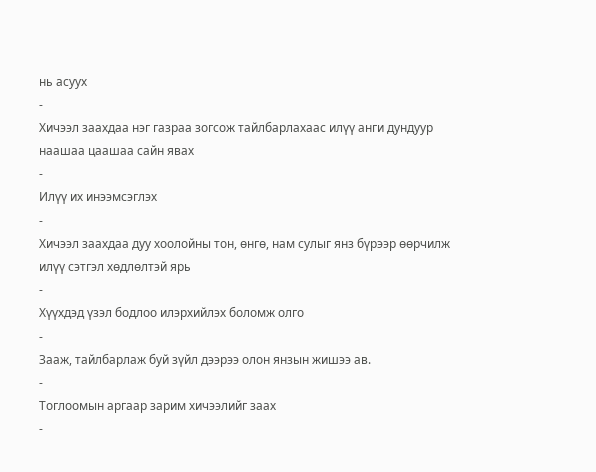нь асуух
-
Хичээл заахдаа нэг газраа зогсож тайлбарлахаас илүү анги дундуур наашаа цаашаа сайн явах
-
Илүү их инээмсэглэх
-
Хичээл заахдаа дуу хоолойны тон, өнгө, нам сулыг янз бүрээр өөрчилж илүү сэтгэл хөдлөлтэй ярь
-
Хүүхдэд үзэл бодлоо илэрхийлэх боломж олго
-
Зааж, тайлбарлаж буй зүйл дээрээ олон янзын жишээ ав.
-
Тоглоомын аргаар зарим хичээлийг заах
-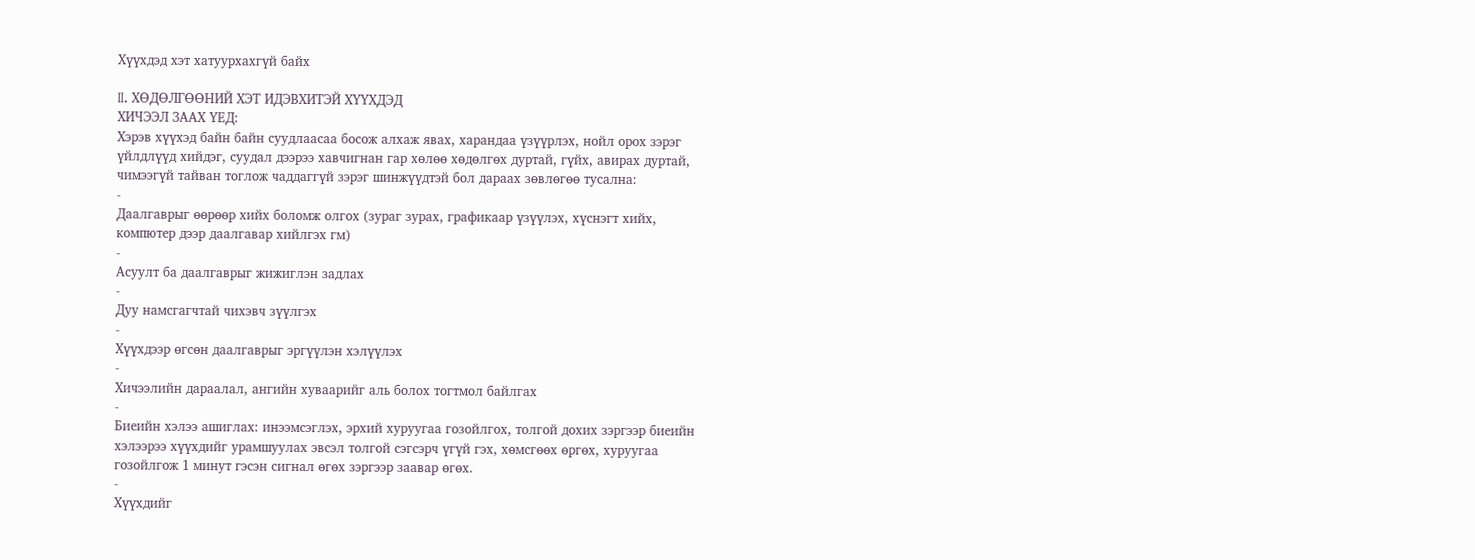Хүүхдэд хэт хатуурхахгүй байх

II. ХӨДӨЛГӨӨНИЙ ХЭТ ИДЭВХИТЭЙ ХҮҮХДЭД
ХИЧЭЭЛ ЗААХ ҮЕД:
Хэрэв хүүхэд байн байн суудлаасаа босож алхаж явах, харандаа үзүүрлэх, нойл орох зэрэг үйлдлүүд хийдэг, суудал дээрээ хавчигнан гар хөлөө хөдөлгөх дуртай, гүйх, авирах дуртай, чимээгүй тайван тоглож чаддаггүй зэрэг шинжүүдтэй бол дараах зөвлөгөө тусална:
-
Даалгаврыг өөрөөр хийх боломж олгох (зураг зурах, графикаар үзүүлэх, хүснэгт хийх, компютер дээр даалгавар хийлгэх гм)
-
Асуулт ба даалгаврыг жижиглэн задлах
-
Дуу намсгагчтай чихэвч зүүлгэх
-
Хүүхдээр өгсөн даалгаврыг эргүүлэн хэлүүлэх
-
Хичээлийн дараалал, ангийн хуваарийг аль болох тогтмол байлгах
-
Биеийн хэлээ ашиглах: инээмсэглэх, эрхий хуруугаа гозойлгох, толгой дохих зэргээр биеийн хэлээрээ хүүхдийг урамшуулах эвсэл толгой сэгсэрч үгүй гэх, хөмсгөөх өргөх, хуруугаа гозойлгож 1 минут гэсэн сигнал өгөх зэргээр заавар өгөх.
-
Хүүхдийг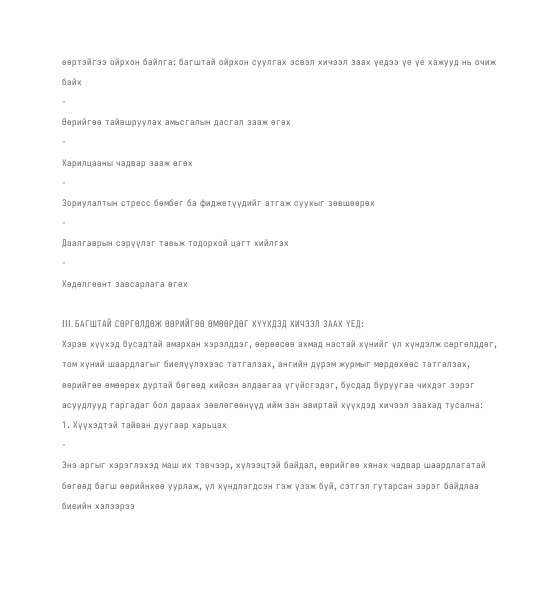өөртэйгээ ойрхон байлга: багштай ойрхон суулгах эсвэл хичээл заах үедээ үе үе хажууд нь очиж байх
-
Өөрийгөө тайвшруулах амьсгалын дасгал зааж өгөх
-
Харилцааны чадвар зааж өгөх
-
Зориулалтын стресс бөмбөг ба фиджетүүдийг атгаж суухыг зөвшөөрөх
-
Даалгаврын сэрүүлэг тавьж тодорхой цагт хийлгэх
-
Хөдөлгөөнт завсарлага өгөх

III. БАГШТАЙ СӨРГӨЛДӨЖ ӨӨРИЙГӨӨ ӨМӨӨРДӨГ ХҮҮХДЭД ХИЧЭЭЛ ЗААХ ҮЕД:
Хэрэв хүүхэд бусадтай амархан хэрэлддэг, өөрөөсөө ахмад настай хүнийг үл хүндэлж сөргөлддөг, том хүний шаардлагыг биелүүлэхээс татгалзах, ангийн дүрэм журмыг мөрдөхөөс татгалзах, өөрийгөө өмөөрөх дуртай бөгөөд хийсэн алдаагаа үгүйсгэдэг, бусдад буруугаа чихдэг зэрэг асуудлууд гаргадаг бол дараах зөвлөгөөнүүд ийм зан авиртай хүүхдэд хичээл заахад тусална:
1. Хүүхэдтэй тайван дуугаар харьцах
-
Энэ аргыг хэрэглэхэд маш их тэвчээр, хүлээцтэй байдал, өөрийгөө хянах чадвар шаардлагатай бөгөөд багш өөрийнхөө уурлаж, үл хүндлэгдсэн гэж үзэж буй, сэтгэл гутарсан зэрэг байдлаа биеийн хэлээрээ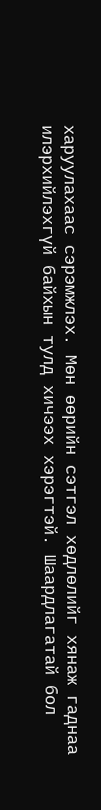харуулахаас сэрэмжлэх. Мөн өөрийн сэтгэл хөдлөлийг хянаж гаднаа илэрхийлэхгүй байхын тулд хичээх хэрэгтэй. Шаардлагатай бол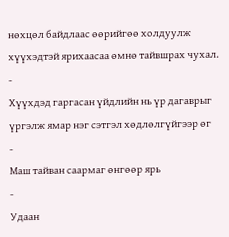нөхцөл байдлаас өөрийгөө холдуулж хүүхэдтэй ярихаасаа өмнө тайвшрах чухал.
-
Хүүхдэд гаргасан үйдлийн нь үр дагаврыг үргэлж ямар нэг сэтгэл хөдлөлгүйгээр өг
-
Маш тайван саармаг өнгөөр ярь
-
Удаан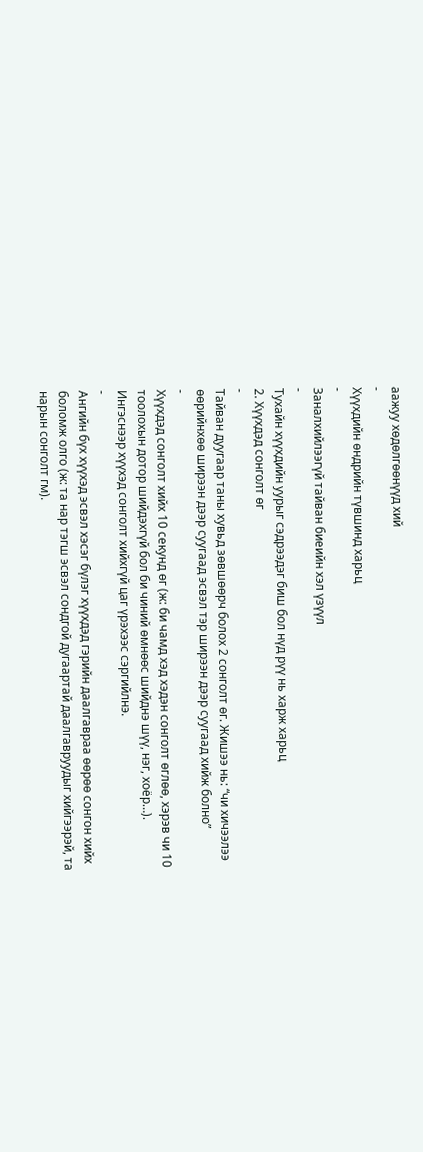аажуу хөдөлгөөнүүд хий
-
Хүүхдийн өндрийн түвшинд харьц
-
Заналхийлээгүй тайван биеийн хэл үзүүл
-
Тухайн хүүхдийн уурыг сэдрээдэг биш бол нүд рүү нь харж харьц
2. Хүүхдэд сонголт өг
-
Тайван дуугаар таны хувьд зөвшөөрч болох 2 сонголт өг. Жишээ нь: “чи хичээлээ өөрийнхөө ширээн дээр суугаад эсвэл тэр ширээн дээр суугаад хийж болно”
-
Хүүхдэд сонголт хийх 10 секунд өг (ж: би чамд хэд хэдэн сонголт өглөө, хэрэв чи 10 тоолохын дотор шийдэхгүй бол би чиний өмнөөс шийднэ шүү, нэг, хоёр…). Ингэснээр хүүхэд сонголт хийхгүй цаг үрэхээс сэргийлнэ.
-
Ангийн бүх хүүхэд эсвэл хэсэг бүлэг хүүхдэд гэрийн даалгавраа өөрөө сонгон хийх боломж олго (ж: та нар тэгш эсвэл сондгой дугаартай даалгавруудыг хийгээрэй, та нарын сонголт гм).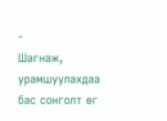-
Шагнаж, урамшуулахдаа бас сонголт өг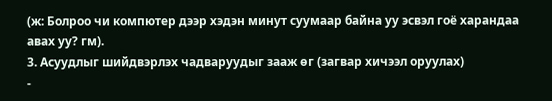(ж: Болроо чи компютер дээр хэдэн минут суумаар байна уу эсвэл гоё харандаа авах уу? гм).
3. Асуудлыг шийдвэрлэх чадваруудыг зааж өг (загвар хичээл оруулах)
-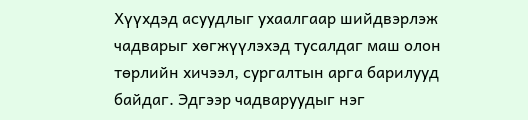Хүүхдэд асуудлыг ухаалгаар шийдвэрлэж чадварыг хөгжүүлэхэд тусалдаг маш олон төрлийн хичээл, сургалтын арга барилууд байдаг. Эдгээр чадваруудыг нэг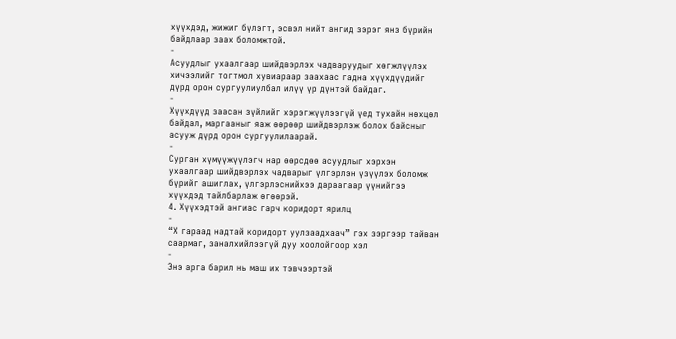хүүхдэд, жижиг бүлэгт, эсвэл нийт ангид зэрэг янз бүрийн байдлаар заах боломжтой.
-
Асуудлыг ухаалгаар шийдвэрлэх чадваруудыг хөгжлүүлэх хичээлийг тогтмол хувиараар заахаас гадна хүүхдүүдийг дүрд орон сургуулиулбал илүү үр дүнтэй байдаг.
-
Хүүхдүүд заасан зүйлийг хэрэгжүүлээгүй үед тухайн нөхцөл байдал, маргааныг яаж өөрөөр шийдвэрлэж болох байсныг асууж дүрд орон сургуулилаарай.
-
Сурган хүмүүжүүлэгч нар өөрсдөө асуудлыг хэрхэн ухаалгаар шийдвэрлэх чадварыг үлгэрлэн үзүүлэх боломж бүрийг ашиглах, үлгэрлэснийхээ дараагаар үүнийгээ хүүхдэд тайлбарлаж өгөөрэй.
4. Хүүхэдтэй ангиас гарч коридорт ярилц
-
“Х гараад надтай коридорт уулзаадхаач” гэх зэргээр тайван саармаг, заналхийлээгүй дуу хоолойгоор хэл
-
Энэ арга барил нь маш их тэвчээртэй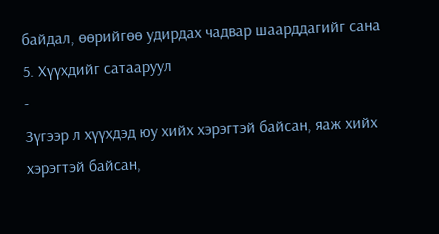байдал, өөрийгөө удирдах чадвар шаарддагийг сана
5. Хүүхдийг сатааруул
-
Зүгээр л хүүхдэд юу хийх хэрэгтэй байсан, яаж хийх хэрэгтэй байсан,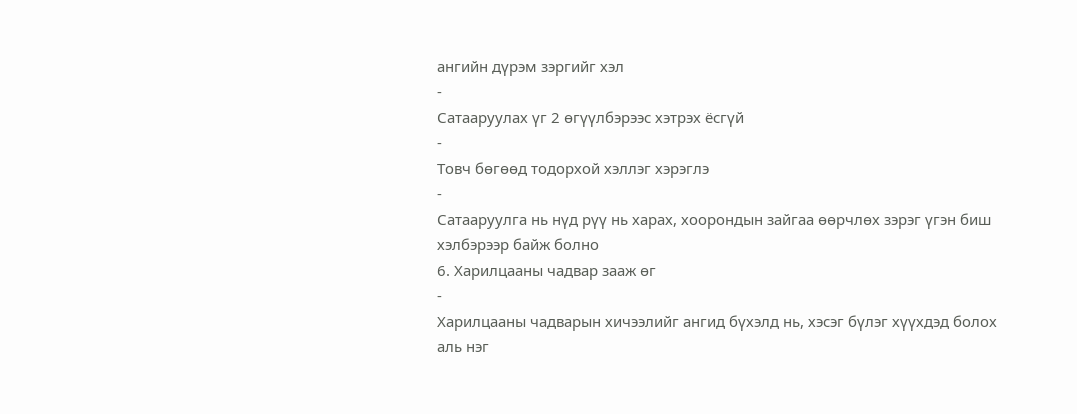ангийн дүрэм зэргийг хэл
-
Сатааруулах үг 2 өгүүлбэрээс хэтрэх ёсгүй
-
Товч бөгөөд тодорхой хэллэг хэрэглэ
-
Сатааруулга нь нүд рүү нь харах, хоорондын зайгаа өөрчлөх зэрэг үгэн биш хэлбэрээр байж болно
6. Харилцааны чадвар зааж өг
-
Харилцааны чадварын хичээлийг ангид бүхэлд нь, хэсэг бүлэг хүүхдэд болох аль нэг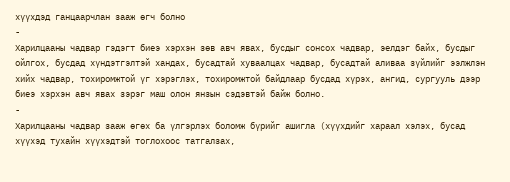хүүхдэд ганцаарчлан зааж өгч болно
-
Харилцааны чадвар гэдэгт биеэ хэрхэн зөв авч явах, бусдыг сонсох чадвар, эелдэг байх, бусдыг ойлгох, бусдад хүндэтгэлтэй хандах, бусадтай хуваалцах чадвар, бусадтай аливаа зүйлийг ээлжлэн хийх чадвар, тохиромжтой үг хэрэглэх, тохиромжтой байдлаар бусдад хүрэх, ангид, сургууль дээр биеэ хэрхэн авч явах зэрэг маш олон янзын сэдэвтэй байж болно.
-
Харилцааны чадвар зааж өгөх ба үлгэрлэх боломж бүрийг ашигла (хүүхдийг хараал хэлэх, бусад хүүхэд тухайн хүүхэдтэй тоглохоос татгалзах,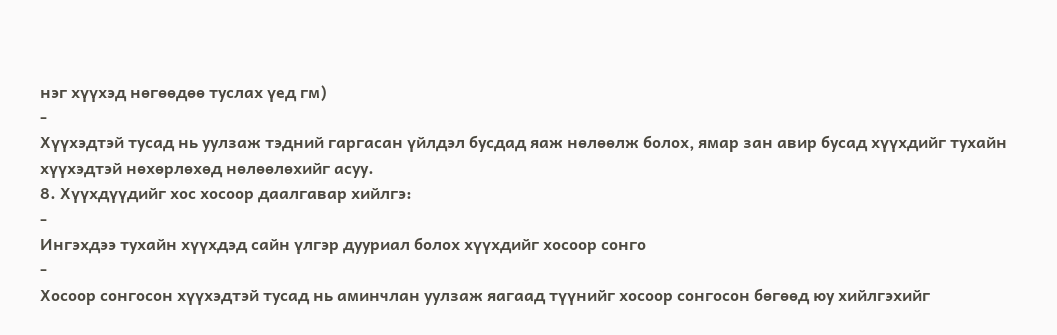нэг хүүхэд нөгөөдөө туслах үед гм)
-
Хүүхэдтэй тусад нь уулзаж тэдний гаргасан үйлдэл бусдад яаж нөлөөлж болох, ямар зан авир бусад хүүхдийг тухайн хүүхэдтэй нөхөрлөхөд нөлөөлөхийг асуу.
8. Хүүхдүүдийг хос хосоор даалгавар хийлгэ:
-
Ингэхдээ тухайн хүүхдэд сайн үлгэр дууриал болох хүүхдийг хосоор сонго
-
Хосоор сонгосон хүүхэдтэй тусад нь аминчлан уулзаж яагаад түүнийг хосоор сонгосон бөгөөд юу хийлгэхийг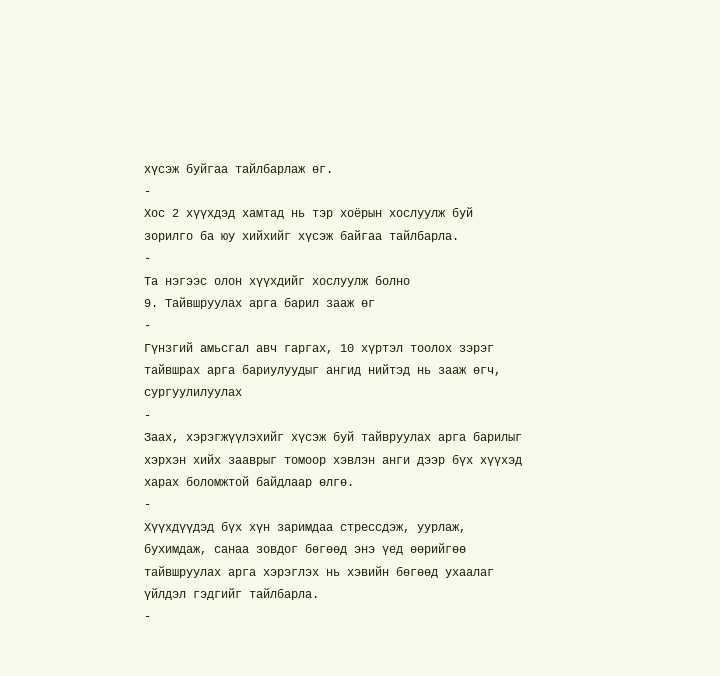хүсэж буйгаа тайлбарлаж өг.
-
Хос 2 хүүхдэд хамтад нь тэр хоёрын хослуулж буй зорилго ба юу хийхийг хүсэж байгаа тайлбарла.
-
Та нэгээс олон хүүхдийг хослуулж болно
9. Тайвшруулах арга барил зааж өг
-
Гүнзгий амьсгал авч гаргах, 10 хүртэл тоолох зэрэг тайвшрах арга бариулуудыг ангид нийтэд нь зааж өгч, сургуулилуулах
-
Заах, хэрэгжүүлэхийг хүсэж буй тайвруулах арга барилыг хэрхэн хийх зааврыг томоор хэвлэн анги дээр бүх хүүхэд харах боломжтой байдлаар өлгө.
-
Хүүхдүүдэд бүх хүн заримдаа стрессдэж, уурлаж, бухимдаж, санаа зовдог бөгөөд энэ үед өөрийгөө тайвшруулах арга хэрэглэх нь хэвийн бөгөөд ухаалаг үйлдэл гэдгийг тайлбарла.
-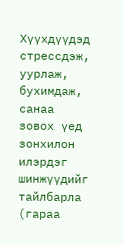Хүүхдүүдэд стрессдэж, уурлаж, бухимдаж, санаа зовох үед зонхилон илэрдэг шинжүүдийг тайлбарла (гараа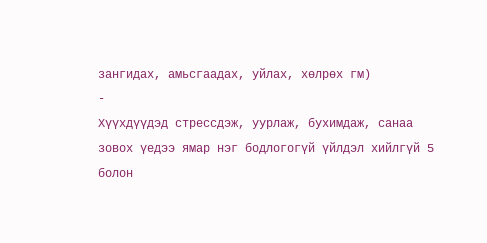зангидах, амьсгаадах, уйлах, хөлрөх гм)
-
Хүүхдүүдэд стрессдэж, уурлаж, бухимдаж, санаа зовох үедээ ямар нэг бодлогогүй үйлдэл хийлгүй 5 болон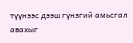түүнээс дээш гүнзгий амьсгал авахыг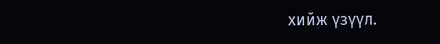хийж үзүүл.